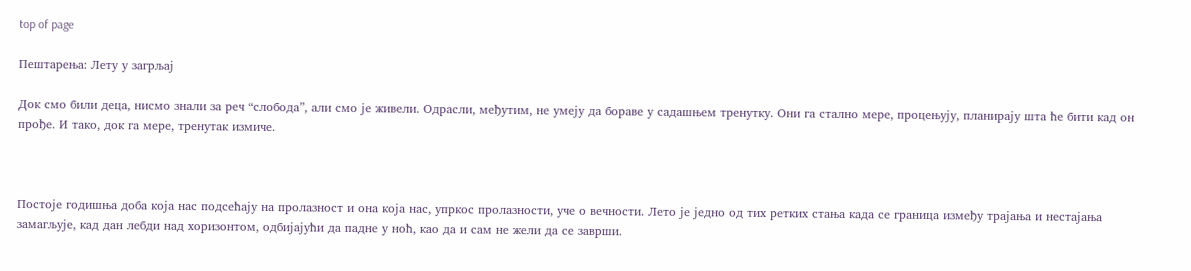top of page

Пештарења: Лету у загрљај

Док смо били деца, нисмо знали за реч “слобода”, али смо је живели. Одрасли, међутим, не умеју да бораве у садашњем тренутку. Они га стално мере, процењују, планирају шта ће бити кад он прође. И тако, док га мере, тренутак измиче.



Постоје годишња доба која нас подсећају на пролазност и она која нас, упркос пролазности, уче о вечности. Лето је једно од тих ретких стања када се граница између трајања и нестајања замагљује, кад дан лебди над хоризонтом, одбијајући да падне у ноћ, као да и сам не жели да се заврши.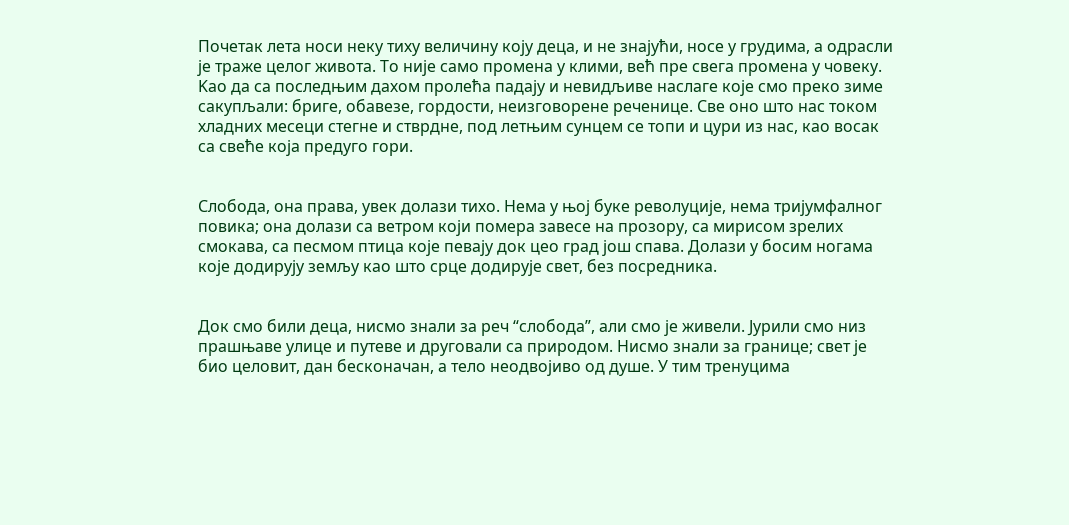Почетак лета носи неку тиху величину коју деца, и не знајући, носе у грудима, а одрасли је траже целог живота. То није само промена у клими, већ пре свега промена у човеку. Kао да са последњим дахом пролећа падају и невидљиве наслаге које смо преко зиме сакупљали: бриге, обавезе, гордости, неизговорене реченице. Све оно што нас током хладних месеци стегне и стврдне, под летњим сунцем се топи и цури из нас, као восак са свеће која предуго гори.


Слобода, она права, увек долази тихо. Нема у њој буке револуције, нема тријумфалног повика; она долази са ветром који помера завесе на прозору, са мирисом зрелих смокава, са песмом птица које певају док цео град још спава. Долази у босим ногама које додирују земљу као што срце додирује свет, без посредника.


Док смо били деца, нисмо знали за реч “слобода”, али смо је живели. Јурили смо низ прашњаве улице и путеве и друговали са природом. Нисмо знали за границе; свет је био целовит, дан бесконачан, а тело неодвојиво од душе. У тим тренуцима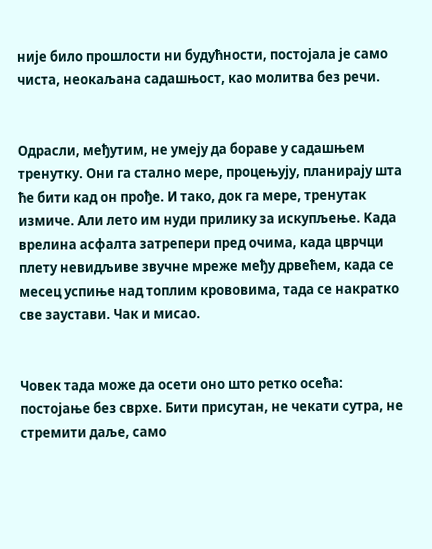није било прошлости ни будућности, постојала је само чиста, неокаљана садашњост, као молитва без речи.


Одрасли, међутим, не умеју да бораве у садашњем тренутку. Они га стално мере, процењују, планирају шта ће бити кад он прође. И тако, док га мере, тренутак измиче. Али лето им нуди прилику за искупљење. Kада врелина асфалта затрепери пред очима, када цврчци плету невидљиве звучне мреже међу дрвећем, када се месец успиње над топлим крововима, тада се накратко све заустави. Чак и мисао.


Човек тада може да осети оно што ретко осећа: постојање без сврхе. Бити присутан, не чекати сутра, не стремити даље, само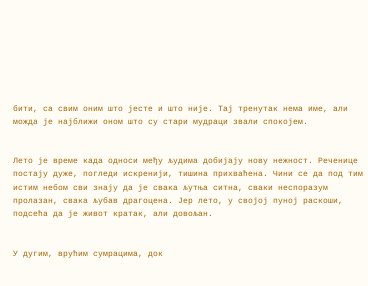бити, са свим оним што јесте и што није. Тај тренутак нема име, али можда је најближи оном што су стари мудраци звали спокојем.


Лето је време када односи међу људима добијају нову нежност. Реченице постају дуже, погледи искренији, тишина прихваћена. Чини се да под тим истим небом сви знају да је свака љутња ситна, сваки неспоразум пролазан, свака љубав драгоцена. Јер лето, у својој пуној раскоши, подсећа да је живот кратак, али довољан.


У дугим, врућим сумрацима, док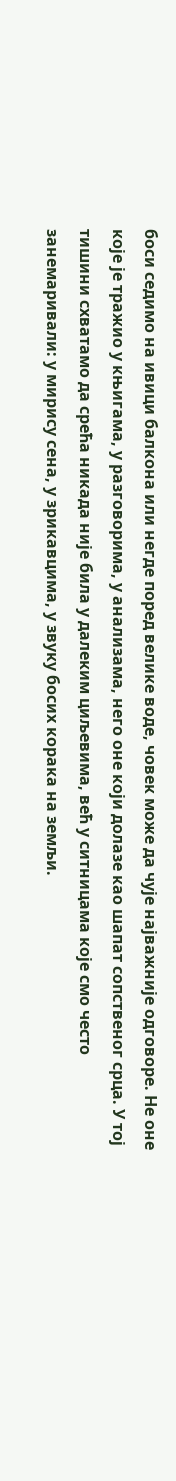боси седимо на ивици балкона или негде поред велике воде, човек може да чује најважније одговоре. Не оне које је тражио у књигама, у разговорима, у анализама, него оне који долазе као шапат сопственог срца. У тој тишини схватамо да срећа никада није била у далеким циљевима, већ у ситницама које смо често занемаривали: у мирису сена, у зрикавцима, у звуку босих корака на земљи.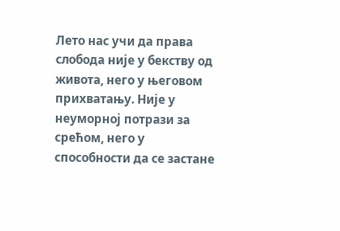Лето нас учи да права слобода није у бекству од живота, него у његовом прихватању. Није у неуморној потрази за срећом, него у способности да се застане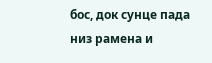бос, док сунце пада низ рамена и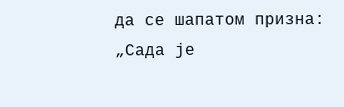да се шапатом призна: „Сада је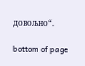довољно“.

bottom of page